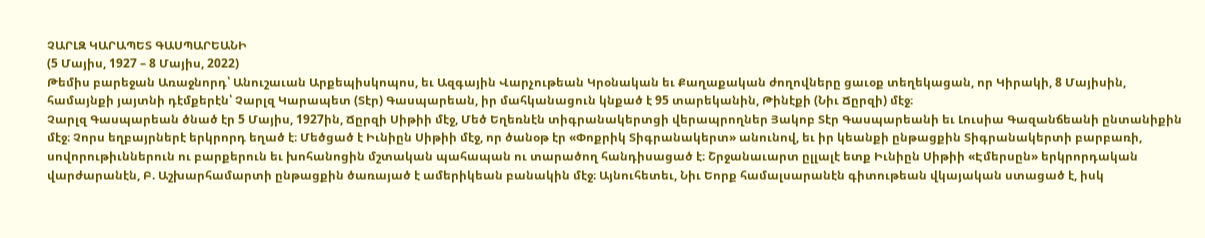ՉԱՐԼԶ ԿԱՐԱՊԵՏ ԳԱՍՊԱՐԵԱՆԻ
(5 Մայիս, 1927 – 8 Մայիս, 2022)
Թեմիս բարեջան Առաջնորդ՝ Անուշաւան Արքեպիսկոպոս, եւ Ազգային Վարչութեան Կրօնական եւ Քաղաքական ժողովները ցաւօք տեղեկացան, որ Կիրակի, 8 Մայիսին, համայնքի յայտնի դէմքերէն՝ Չարլզ Կարապետ (Տէր) Գասպարեան, իր մահկանացուն կնքած է 95 տարեկանին, Թինէքի (Նիւ Ճըրզի) մէջ։
Չարլզ Գասպարեան ծնած էր 5 Մայիս, 1927ին, Ճըրզի Սիթիի մէջ, Մեծ Եղեռնէն տիգրանակերտցի վերապրողներ Յակոբ Տէր Գասպարեանի եւ Լուսիա Գազանճեանի ընտանիքին մէջ։ Չորս եղբայրներէ երկրորդ եղած է։ Մեծցած է Իւնիըն Սիթիի մէջ, որ ծանօթ էր «Փոքրիկ Տիգրանակերտ» անունով, եւ իր կեանքի ընթացքին Տիգրանակերտի բարբառի, սովորութիւններուն ու բարքերուն եւ խոհանոցին մշտական պահապան ու տարածող հանդիսացած է։ Շրջանաւարտ ըլլալէ ետք Իւնիըն Սիթիի «Էմերսըն» երկրորդական վարժարանէն, Բ. Աշխարհամարտի ընթացքին ծառայած է ամերիկեան բանակին մէջ։ Այնուհետեւ, Նիւ Եորք համալսարանէն գիտութեան վկայական ստացած է, իսկ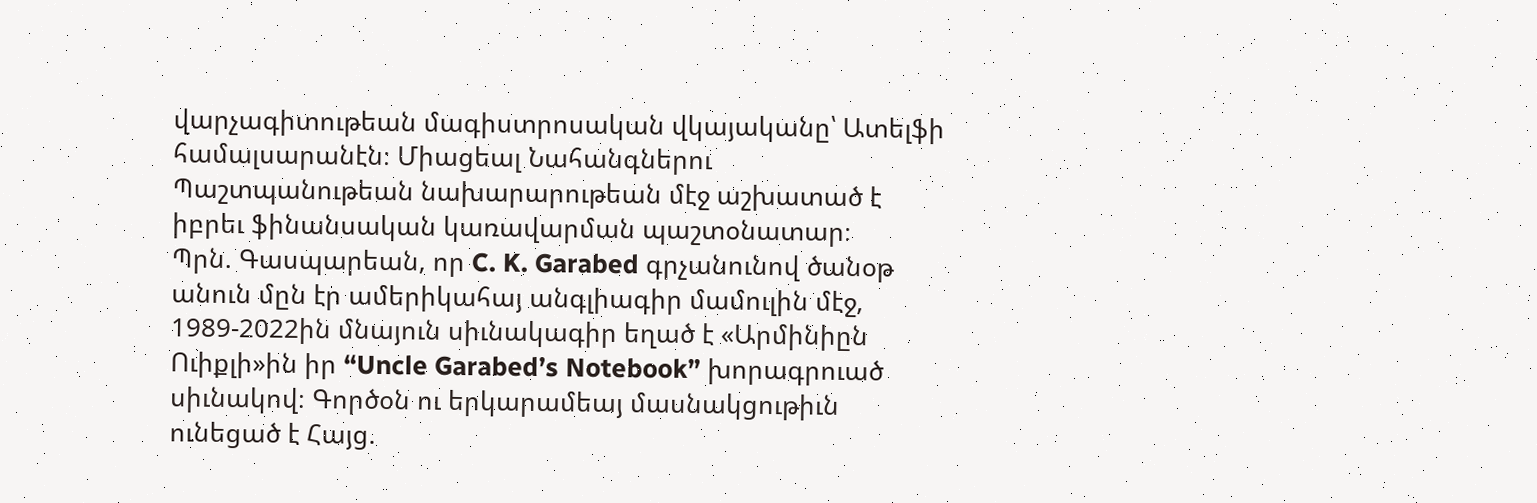վարչագիտութեան մագիստրոսական վկայականը՝ Ատելֆի համալսարանէն։ Միացեալ Նահանգներու Պաշտպանութեան նախարարութեան մէջ աշխատած է իբրեւ ֆինանսական կառավարման պաշտօնատար։
Պրն. Գասպարեան, որ C. K. Garabed գրչանունով ծանօթ անուն մըն էր ամերիկահայ անգլիագիր մամուլին մէջ, 1989-2022ին մնայուն սիւնակագիր եղած է «Արմինիըն Ուիքլի»ին իր “Uncle Garabed’s Notebook” խորագրուած սիւնակով։ Գործօն ու երկարամեայ մասնակցութիւն ունեցած է Հայց.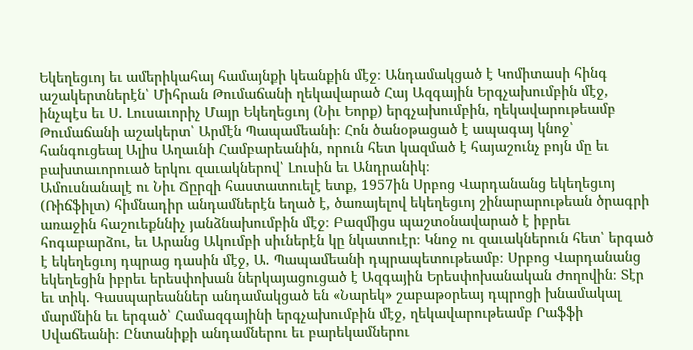Եկեղեցւոյ եւ ամերիկահայ համայնքի կեանքին մէջ։ Անդամակցած է Կոմիտասի հինգ աշակերտներէն՝ Միհրան Թումաճանի ղեկավարած Հայ Ազգային Երգչախումբին մէջ, ինչպէս եւ Ս. Լուսաւորիչ Մայր Եկեղեցւոյ (Նիւ Եորք) երգչախումբին, ղեկավարութեամբ Թումաճանի աշակերտ՝ Արմէն Պապամեանի։ Հոն ծանօթացած է ապագայ կնոջ՝ հանգուցեալ Ալիս Աղաւնի Համբարեանին, որուն հետ կազմած է հայաշունչ բոյն մը եւ բախտաւորուած երկու զաւակներով՝ Լուսին եւ Անդրանիկ։
Ամուսնանալէ ու Նիւ Ճըրզի հաստատուելէ ետք, 1957ին Սրբոց Վարդանանց եկեղեցւոյ (Ռիճֆիլտ) հիմնադիր անդամներէն եղած է, ծառայելով եկեղեցւոյ շինարարութեան ծրագրի առաջին հաշուեքննիչ յանձնախումբին մէջ։ Բազմիցս պաշտօնավարած է իբրեւ հոգաբարձու, եւ Արանց Ակումբի սիւներէն կը նկատուէր։ Կնոջ ու զաւակներուն հետ՝ երգած է եկեղեցւոյ դպրաց դասին մէջ, Ա. Պապամեանի դպրապետութեամբ։ Սրբոց Վարդանանց եկեղեցին իբրեւ երեսփոխան ներկայացուցած է Ազգային Երեսփոխանական Ժողովին։ Տէր եւ տիկ. Գասպարեաններ անդամակցած են «Նարեկ» շաբաթօրեայ դպրոցի խնամակալ մարմնին եւ երգած՝ Համազգայինի երգչախումբին մէջ, ղեկավարութեամբ Րաֆֆի Սվաճեանի։ Ընտանիքի անդամներու եւ բարեկամներու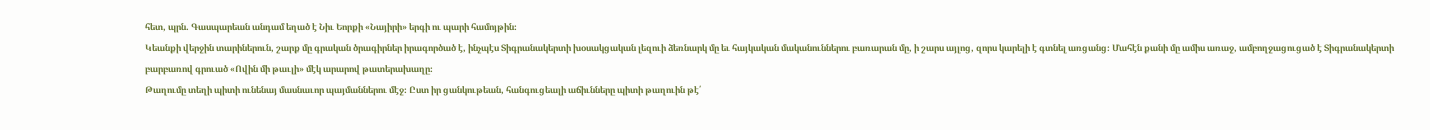հետ, պրն. Գասպարեան անդամ եղած է Նիւ Եորքի «Նայիրի» երգի ու պարի համոյթին։
Կեանքի վերջին տարիներուն, շարք մը գրական ծրագիրներ իրագործած է, ինչպէս Տիգրանակերտի խօսակցական լեզուի ձեռնարկ մը եւ հայկական մականուններու բառարան մը, ի շարս այլոց, զորս կարելի է գտնել առցանց։ Մահէն քանի մը ամիս առաջ, ամբողջացուցած է Տիգրանակերտի բարբառով գրուած «Ովին մի թաւլի» մէկ արարով թատերախաղը։
Թաղումը տեղի պիտի ունենայ մասնաւոր պայմաններու մէջ։ Ըստ իր ցանկութեան, հանգուցեալի աճիւնները պիտի թաղուին թէ՛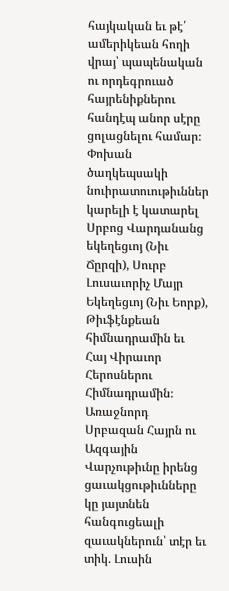հայկական եւ թէ՛ ամերիկեան հողի վրայ՝ պապենական ու որդեգրուած հայրենիքներու հանդէպ անոր սէրը ցոլացնելու համար։ Փոխան ծաղկեպսակի նուիրատուութիւններ կարելի է կատարել Սրբոց Վարդանանց եկեղեցւոյ (Նիւ Ճըրզի), Սուրբ Լուսաւորիչ Մայր Եկեղեցւոյ (Նիւ Եորք), Թիւֆէնքեան հիմնադրամին եւ Հայ Վիրաւոր Հերոսներու Հիմնադրամին։
Առաջնորդ Սրբազան Հայրն ու Ազգային Վարչութիւնը իրենց ցաւակցութիւնները կը յայտնեն հանգուցեալի զաւակներուն՝ տէր եւ տիկ. Լուսին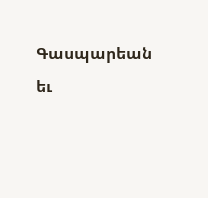Գասպարեան եւ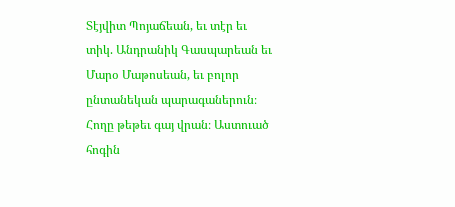Տէյվիտ Պոյաճեան, եւ տէր եւ տիկ. Անդրանիկ Գասպարեան եւ Մարօ Մաթոսեան, եւ բոլոր ընտանեկան պարագաներուն։
Հողը թեթեւ գայ վրան։ Աստուած հոգին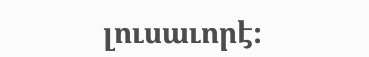լուսաւորէ։